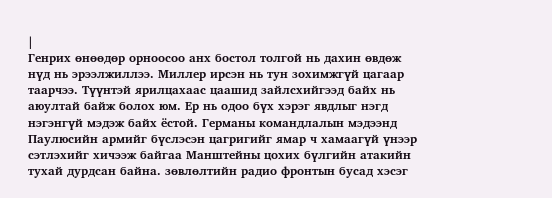|
Генрих өнөөдөр орноосоо анх бостол толгой нь дахин өвдөж нүд нь эрээлжиллээ. Миллер ирсэн нь тун зохимжгүй цагаар таарчээ. Түүнтэй ярилцахаас цаашид зайлсхийгээд байх нь аюултай байж болох юм. Ер нь одоо бүх хэрэг явдлыг нэгд нэгэнгүй мэдэж байх ёстой. Германы командлалын мэдээнд Паулюсийн армийг бүслэсэн цагригийг ямар ч хамаагүй үнээр сэтлэхийг хичээж байгаа Манштейны цохих бүлгийн атакийн тухай дурдсан байна. зөвлөлтийн радио фронтын бусад хэсэг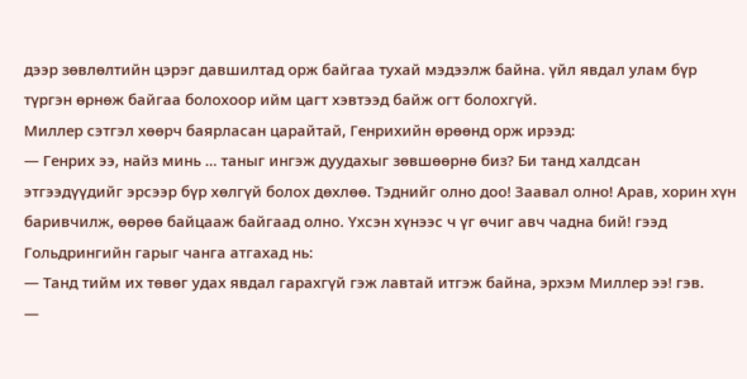дээр зөвлөлтийн цэрэг давшилтад орж байгаа тухай мэдээлж байна. үйл явдал улам бүр түргэн өрнөж байгаа болохоор ийм цагт хэвтээд байж огт болохгүй.
Миллер сэтгэл хөөрч баярласан царайтай, Генрихийн өрөөнд орж ирээд:
— Генрих ээ, найз минь ... таныг ингэж дуудахыг зөвшөөрнө биз? Би танд халдсан этгээдүүдийг эрсээр бүр хөлгүй болох дөхлөө. Тэднийг олно доо! Заавал олно! Арав, хорин хүн баривчилж, өөрөө байцааж байгаад олно. Үхсэн хүнээс ч үг өчиг авч чадна бий! гээд Гольдрингийн гарыг чанга атгахад нь:
— Танд тийм их төвөг удах явдал гарахгүй гэж лавтай итгэж байна, эрхэм Миллер ээ! гэв.
—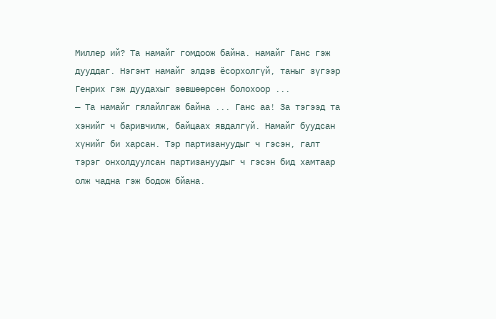Миллер ий? Та намайг гомдоож байна. намайг Ганс гэж дууддаг. Нэгэнт намайг элдэв ёсорхолгүй, таныг зүгээр Генрих гэж дуудахыг зөвшөөрсөн болохоор ...
— Та намайг гялайлгаж байна ... Ганс аа! За тэгээд та хэнийг ч баривчилж, байцаах явдалгүй. Намайг буудсан хүнийг би харсан. Тэр партизануудыг ч гэсэн, галт тэрэг онхолдуулсан партизануудыг ч гэсэн бид хамтаар олж чадна гэж бодож бйана.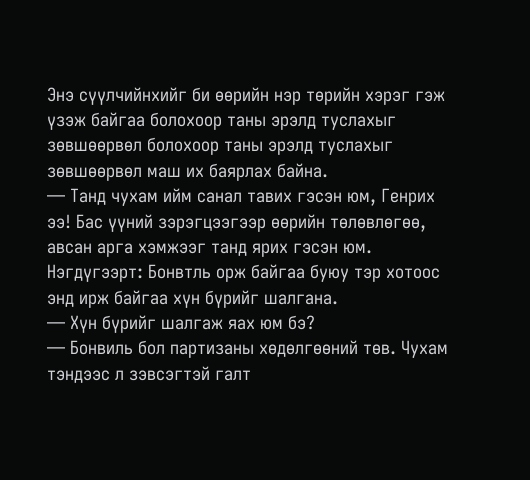Энэ сүүлчийнхийг би өөрийн нэр төрийн хэрэг гэж үзэж байгаа болохоор таны эрэлд туслахыг зөвшөөрвөл болохоор таны эрэлд туслахыг зөвшөөрвөл маш их баярлах байна.
— Танд чухам ийм санал тавих гэсэн юм, Генрих ээ! Бас үүний зэрэгцээгээр өөрийн төлөвлөгөө, авсан арга хэмжээг танд ярих гэсэн юм. Нэгдүгээрт: Бонвтль орж байгаа буюу тэр хотоос энд ирж байгаа хүн бүрийг шалгана.
— Хүн бүрийг шалгаж яах юм бэ?
— Бонвиль бол партизаны хөдөлгөөний төв. Чухам тэндээс л зэвсэгтэй галт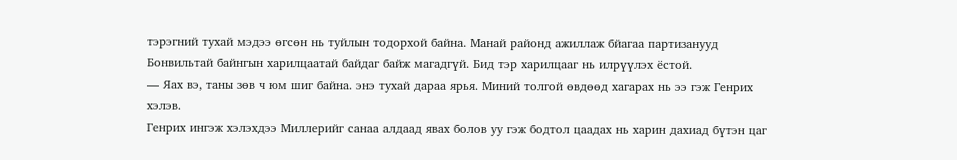тэрэгний тухай мэдээ өгсөн нь туйлын тодорхой байна. Манай районд ажиллаж бйагаа партизанууд Бонвильтай байнгын харилцаатай байдаг байж магадгүй. Бид тэр харилцааг нь илрүүлэх ёстой.
— Яах вэ, таны зөв ч юм шиг байна. энэ тухай дараа ярья. Миний толгой өвдөөд хагарах нь ээ гэж Генрих хэлэв.
Генрих ингэж хэлэхдээ Миллерийг санаа алдаад явах болов уу гэж бодтол цаадах нь харин дахиад бүтэн цаг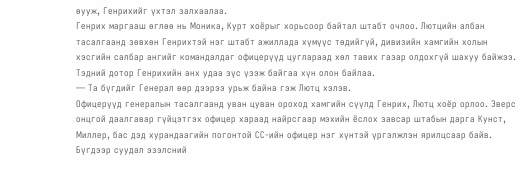өууж, Генрихийг үхтэл залхаалаа.
Генрих маргааш өглөө нь Моника, Курт хоёрыг хорьсоор байтал штабт очлоо. Лютцийн албан тасалгаанд зөвхөн Генрихтэй нэг штабт ажиллада хүмүүс төдийгүй, дивизийн хамгийн холын хэсгийн салбар ангийг командалдаг офицерүүд цуглараад хөл тавих газар олдохгүй шахуу байжээ. Тэдний дотор Генрихийн анх удаа зүс үзэж байгаа хүн олон байлаа.
— Та бүгдийг Генерал өөр дээрээ урьж байна гэж Лютц хэлэв.
Офицерүүд генералын тасалгаанд уван цуван ороход хамгийн сүүлд Генрих, Лютц хоёр орлоо. Эверс онцгой даалгавар гүйцэтгэх офицер хараад найрсгаар мэхийн ёслох завсар штабын дарга Кунст, Миллер, бас дэд хурандаагийн погонтой СС-ийн офицер нэг хүнтэй үргэлжлэн ярилцсаар байв. Бүгдээр суудал эзэлсний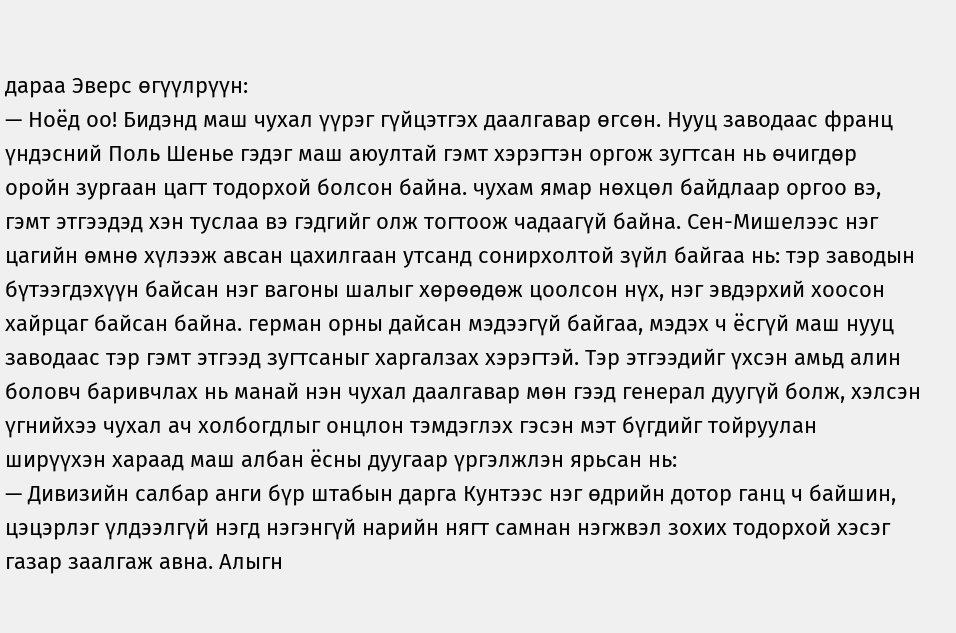дараа Эверс өгүүлрүүн:
— Ноёд оо! Бидэнд маш чухал үүрэг гүйцэтгэх даалгавар өгсөн. Нууц заводаас франц үндэсний Поль Шенье гэдэг маш аюултай гэмт хэрэгтэн оргож зугтсан нь өчигдөр оройн зургаан цагт тодорхой болсон байна. чухам ямар нөхцөл байдлаар оргоо вэ, гэмт этгээдэд хэн туслаа вэ гэдгийг олж тогтоож чадаагүй байна. Сен-Мишелээс нэг цагийн өмнө хүлээж авсан цахилгаан утсанд сонирхолтой зүйл байгаа нь: тэр заводын бүтээгдэхүүн байсан нэг вагоны шалыг хөрөөдөж цоолсон нүх, нэг эвдэрхий хоосон хайрцаг байсан байна. герман орны дайсан мэдээгүй байгаа, мэдэх ч ёсгүй маш нууц заводаас тэр гэмт этгээд зугтсаныг харгалзах хэрэгтэй. Тэр этгээдийг үхсэн амьд алин боловч баривчлах нь манай нэн чухал даалгавар мөн гээд генерал дуугүй болж, хэлсэн үгнийхээ чухал ач холбогдлыг онцлон тэмдэглэх гэсэн мэт бүгдийг тойруулан ширүүхэн хараад маш албан ёсны дуугаар үргэлжлэн ярьсан нь:
— Дивизийн салбар анги бүр штабын дарга Кунтээс нэг өдрийн дотор ганц ч байшин, цэцэрлэг үлдээлгүй нэгд нэгэнгүй нарийн нягт самнан нэгжвэл зохих тодорхой хэсэг газар заалгаж авна. Алыгн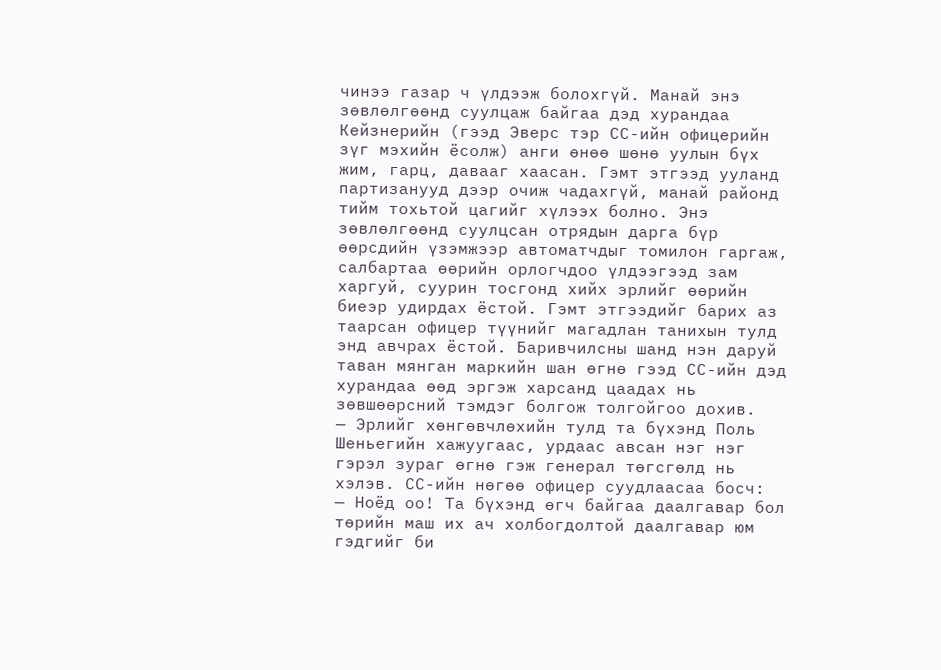чинээ газар ч үлдээж болохгүй. Манай энэ зөвлөлгөөнд суулцаж байгаа дэд хурандаа Кейзнерийн (гээд Эверс тэр СС-ийн офицерийн зүг мэхийн ёсолж) анги өнөө шөнө уулын бүх жим, гарц, давааг хаасан. Гэмт этгээд ууланд партизанууд дээр очиж чадахгүй, манай районд тийм тохьтой цагийг хүлээх болно. Энэ зөвлөлгөөнд суулцсан отрядын дарга бүр өөрсдийн үзэмжээр автоматчдыг томилон гаргаж, салбартаа өөрийн орлогчдоо үлдээгээд зам харгуй, суурин тосгонд хийх эрлийг өөрийн биеэр удирдах ёстой. Гэмт этгээдийг барих аз таарсан офицер түүнийг магадлан танихын тулд энд авчрах ёстой. Баривчилсны шанд нэн даруй таван мянган маркийн шан өгнө гээд СС-ийн дэд хурандаа өөд эргэж харсанд цаадах нь зөвшөөрсний тэмдэг болгож толгойгоо дохив.
— Эрлийг хөнгөвчлөхийн тулд та бүхэнд Поль Шеньегийн хажуугаас, урдаас авсан нэг нэг гэрэл зураг өгнө гэж генерал төгсгөлд нь хэлэв. СС-ийн нөгөө офицер суудлаасаа босч:
— Ноёд оо! Та бүхэнд өгч байгаа даалгавар бол төрийн маш их ач холбогдолтой даалгавар юм гэдгийг би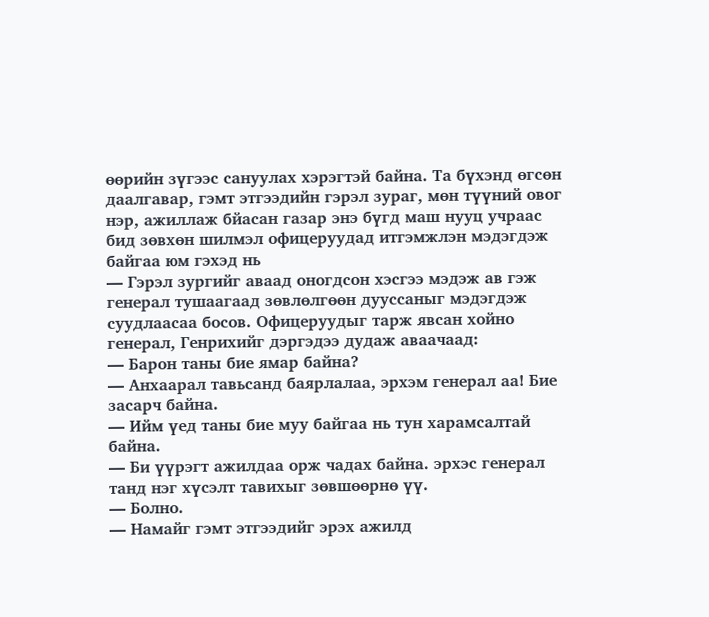өөрийн зүгээс сануулах хэрэгтэй байна. Та бүхэнд өгсөн даалгавар, гэмт этгээдийн гэрэл зураг, мөн түүний овог нэр, ажиллаж бйасан газар энэ бүгд маш нууц учраас бид зөвхөн шилмэл офицеруудад итгэмжлэн мэдэгдэж байгаа юм гэхэд нь
— Гэрэл зургийг аваад оногдсон хэсгээ мэдэж ав гэж генерал тушаагаад зөвлөлгөөн дууссаныг мэдэгдэж суудлаасаа босов. Офицеруудыг тарж явсан хойно генерал, Генрихийг дэргэдээ дудаж аваачаад:
— Барон таны бие ямар байна?
— Анхаарал тавьсанд баярлалаа, эрхэм генерал аа! Бие засарч байна.
— Ийм үед таны бие муу байгаа нь тун харамсалтай байна.
— Би үүрэгт ажилдаа орж чадах байна. эрхэс генерал танд нэг хүсэлт тавихыг зөвшөөрнө үү.
— Болно.
— Намайг гэмт этгээдийг эрэх ажилд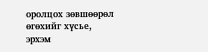оролцох зөвшөөрөл өгөхийг хүсье, эрхэм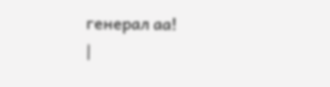генерал аа!
|